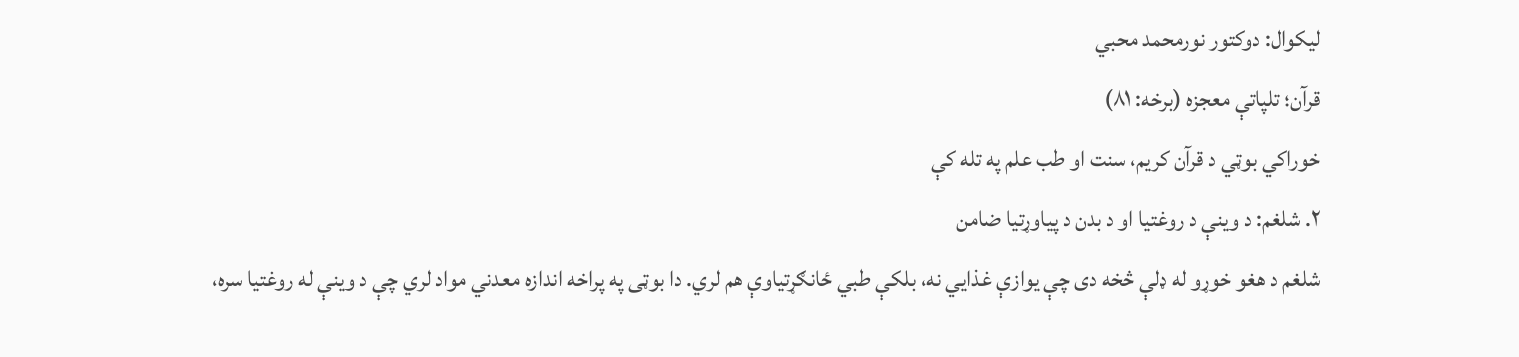لیکوال: دوکتور نورمحمد محبي
قرآن؛ تلپاتې معجزه (برخه: ۸۱)
خوراکي بوټي د قرآن کریم، سنت او طب علم په تله کې
۲. شلغم: د وینې د روغتیا او د بدن د پیاوړتیا ضامن
شلغم د هغو خوړو له ډلې څخه دی چې یوازې غذایي نه، بلکې طبي ځانګړتیاوې هم لري. دا بوټی په پراخه اندازه معدني مواد لري چې د وینې له روغتیا سره،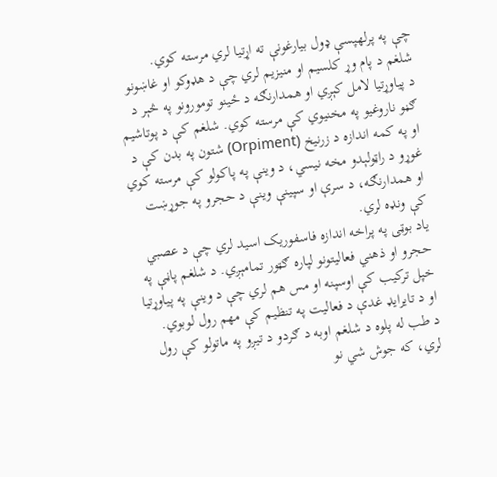چې په پرلهپسې ډول بیارغونې ته اړتیا لري مرسته کوي.
شلغم د پام وړ کلسیم او منیزیم لري چې د هډوکو او غاښونو د پیاوړتیا لامل کېږي او همدارنګه د ځینو تومورونو په څېر د ګڼو ناروغیو په مخنیوي کې مرسته کوي. شلغم کې د پوتاشیم او په کمه اندازه د زرنیخ (Orpiment) شتون په بدن کې د غوړو د راټولېدو مخه نیسي، د وینې په پاکولو کې مرسته کوي او همدارنګه، د سرې او سپینې وینې د حجرو په جوړښت کې ونډه لري.
یاد بوټی په پراخه اندازه فاسفوریک اسید لري چې د عصبي حجرو او ذهني فعالیتونو لپاره ګټور تمامېږي. د شلغم پاڼې په خپل ترکیب کې اوسپنه او مس هم لري چې د وینې په پیاوړتیا او د تایرایډ غدې د فعالیت په تنظیم کې مهم رول لوبوي.
د طب له پلوه د شلغم اوبه د ګردو د تیږو په ماتولو کې رول لري، که جوش شي نو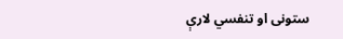ستونی او تنفسي لارې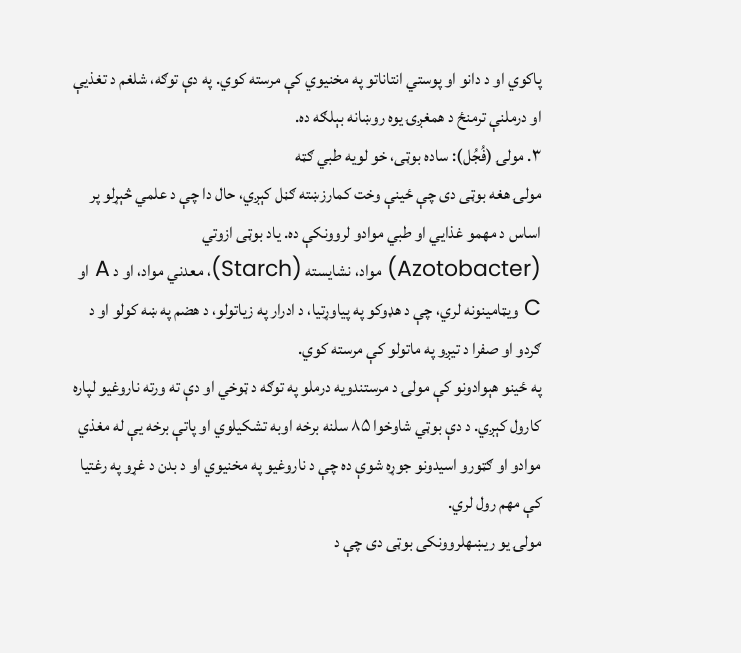پاکوي او د دانو او پوستي انتاناتو په مخنیوي کې مرسته کوي. په دې توګه، شلغم د تغذیې او درملنې ترمنځ د همغږۍ یوه روښانه بېلګه ده.
۳. مولۍ (فُجُل): ساده بوټی، خو لویه طبي ګټه
مولۍ هغه بوټی دی چې ځینې وخت کمارزښته ګڼل کېږي، حال دا چې د علمي څېړلو پر اساس د مهمو غذایي او طبي موادو لروونکې ده. یاد بوټی ازوتي (Azotobacter) مواد، نشایسته (Starch)، معدني مواد، او د A او C ویټامینونه لري، چې د هډوکو په پیاوړتیا، د ادرار په زیاتولو، د هضم په ښه کولو او د ګردو او صفرا د تیږو په ماتولو کې مرسته کوي.
په ځینو هېوادونو کې مولۍ د مرستندویه درملو په توګه د ټوخي او دې ته ورته ناروغیو لپاره کارول کېږي. د دې بوټي شاوخوا ۸۵ سلنه برخه اوبه تشکیلوي او پاتې برخه یې له مغذي موادو او ګټورو اسیدونو جوړه شوې ده چې د ناروغیو په مخنیوي او د بدن د غړو په رغتیا کې مهم رول لري.
مولۍ یو ریښهلروونکی بوټی دی چې د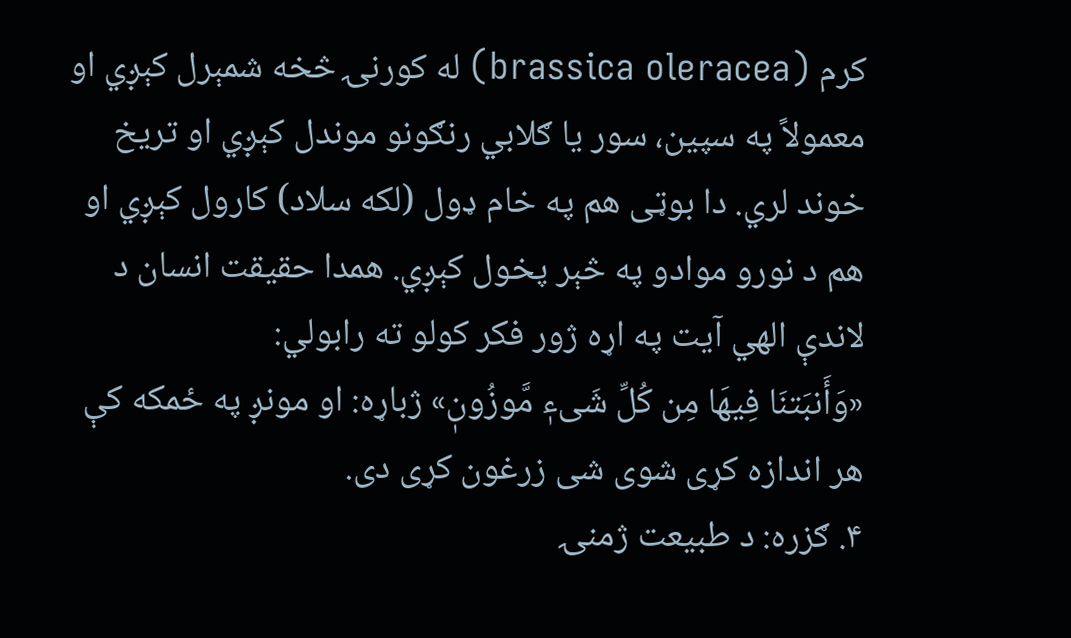کرم (brassica oleracea) له کورنۍ څخه شمېرل کېږي او معمولاً په سپین، سور یا ګلابي رنګونو موندل کېږي او تریخ خوند لري. دا بوټی هم په خام ډول (لکه سلاد) کارول کېږي او هم د نورو موادو په څېر پخول کېږي. همدا حقیقت انسان د لاندې الهي آیت په اړه ژور فکر کولو ته رابولي:
«وَأَنبَتنَا فِیهَا مِن كُلِّ شَیءٖ مَّوزُونٖ» ژباړه: او مونږ په ځمکه كې هر اندازه كړى شوى شى زرغون كړى دى.
۴. ګزره: د طبیعت ژمنۍ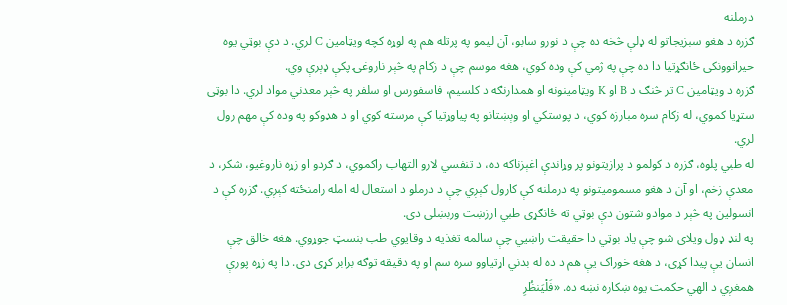درملنه
ګزره د هغو سبزیجاتو له ډلې څخه ده چې د نورو سابو، آن لیمو په پرتله هم په لوړه کچه ویټامین C لري. د دې بوټي یوه حیرانوونکی ځانګړتیا دا ده چې په ژمي کې وده کوي، هغه موسم چې د زکام په څېر ناروغۍ پکې ډېرې وي.
ګزره د ویټامین C تر څنګ د B او K ویټامینونه او همدارنګه د کلسیم، فاسفورس او سلفر په څېر معدني مواد لري. دا بوټی ستړیا کموي، له زکام سره مبارزه کوي، د پوستکي او وېښتانو په پیاوړتیا کې مرسته کوي او د هډوکو په وده کې مهم رول لري.
له طبي پلوه، ګزره د کولمو د پرازیتونو پر وړاندې اغېزناکه ده، د تنفسي لارو التهاب راکموي، د ګردو او زړه ناروغیو، شکر، د معدې زخم، او آن د هغو مسمومیتونو په درملنه کې کارول کېږي چې د درملو د استعال له امله رامنځته کېږي. ګزره کې د انسولین په څېر د موادو شتون دې بوټي ته ځانګړی طبي ارزښت وربښلی دی.
په لنډ ډول ویلای شو چې یاد بوټي دا حقیقت راښيي چې سالمه تغذیه د وقایوي طب بنسټ جوړوي. هغه خالق چې انسان یې پیدا کړی، د هغه خوراک یې هم د ده له بدني اړتیاوو سره سم او په دقیقه توګه برابر کړی دی. دا په زړه پورې همغږي د الهي حکمت یوه ښکاره نښه ده. «فَلْيَنظُرِ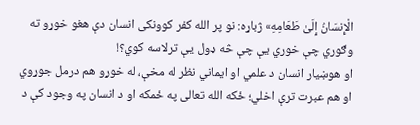الْإِنسَانُ إِلَىٰ طَعَامِهِ» ژباړه: نو پر الله کفر کوونکی انسان دې هغو خوړو ته وګوري چې خوري يې چې څه ډول يې ترلاسه کوي؟!
او هوښیار انسان د علمي او ایماني نظر له مخې، له خوړو هم درمل جوړوي او هم عبرت ترې اخلي؛ ځکه الله تعالی په ځمکه او د انسان په وجود کې د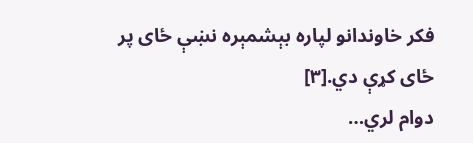فکر خاوندانو لپاره بېشمېره نښې ځای پر ځای کړې دي.[۳]
دوام لري…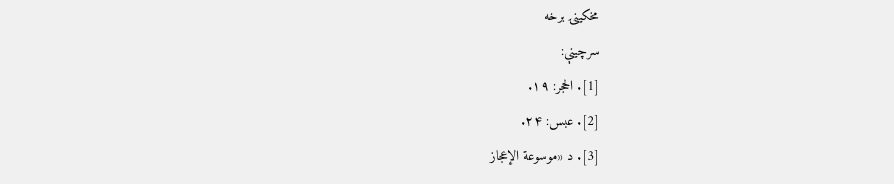مخکینۍ برخه
سرچینې:
[1]. الحجر: ۱۹.
[2]. عبس: ۲۴.
[3]. د «موسوعة الإعجاز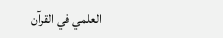العلمي في القرآن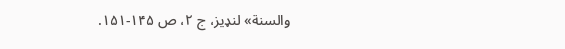والسنة» لنډیز، ج ۲، ص ۱۴۵-۱۵۱.